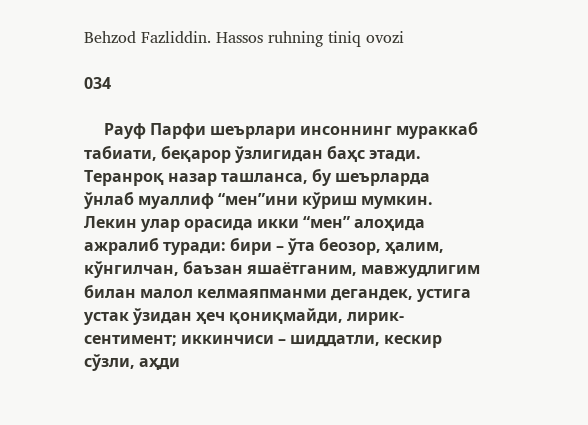Behzod Fazliddin. Hassos ruhning tiniq ovozi

034

     Рауф Парфи шеърлари инсоннинг мураккаб табиати, беқарор ўзлигидан баҳс этади. Теранроқ назар ташланса, бу шеърларда ўнлаб муаллиф “мен”ини кўриш мумкин. Лекин улар орасида икки “мен” алоҳида ажралиб туради: бири – ўта беозор, ҳалим, кўнгилчан, баъзан яшаётганим, мавжудлигим билан малол келмаяпманми дегандек, устига устак ўзидан ҳеч қониқмайди, лирик-сентимент; иккинчиси – шиддатли, кескир сўзли, аҳди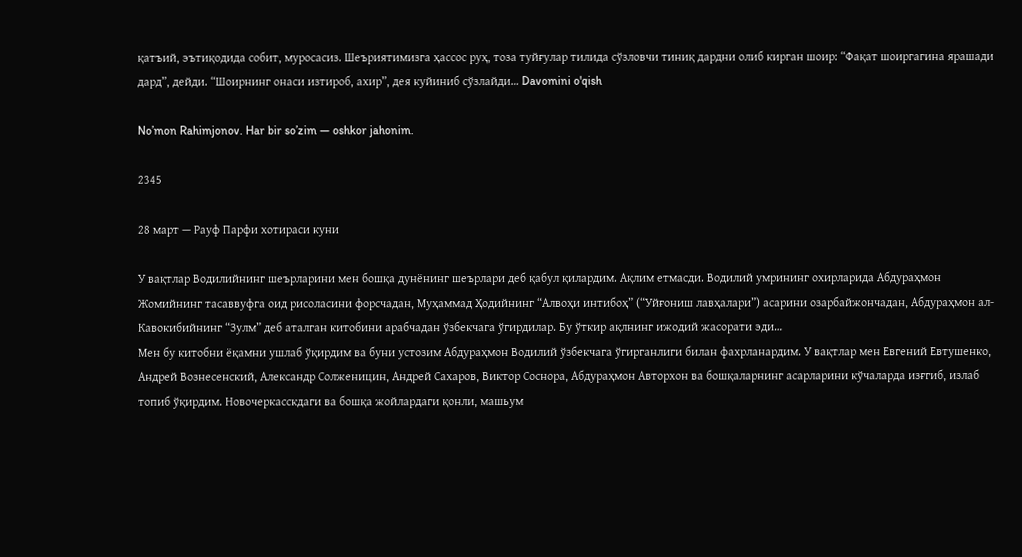қатъий, эътиқодида собит, муросасиз. Шеъриятимизга ҳассос руҳ, тоза туйғулар тилида сўзловчи тиниқ дардни олиб кирган шоир: “Фақат шоиргагина ярашади дард”, дейди. “Шоирнинг онаси изтироб, ахир”, дея куйиниб сўзлайди… Davomini o'qish

No’mon Rahimjonov. Har bir so’zim — oshkor jahonim.

2345

28 март — Рауф Парфи хотираси куни

У вақтлар Водилийнинг шеърларини мен бошқа дунёнинг шеърлари деб қабул қилардим. Ақлим етмасди. Водилий умрининг охирларида Абдураҳмон Жомийнинг тасаввуфга оид рисоласини форсчадан, Муҳаммад Ҳодийнинг “Алвоҳи интибоҳ” (“Уйғониш лавҳалари”) асарини озарбайжончадан, Абдураҳмон ал-Кавокибийнинг “Зулм” деб аталган китобини арабчадан ўзбекчага ўгирдилар. Бу ўткир ақлнинг ижодий жасорати эди…
Мен бу китобни ёқамни ушлаб ўқирдим ва буни устозим Абдураҳмон Водилий ўзбекчага ўгирганлиги билан фахрланардим. У вақтлар мен Евгений Евтушенко, Андрей Вознесенский, Александр Солженицин, Андрей Сахаров, Виктор Соснора, Абдураҳмон Авторхон ва бошқаларнинг асарларини кўчаларда изғгиб, излаб топиб ўқирдим. Новочеркасскдаги ва бошқа жойлардаги қонли, машьум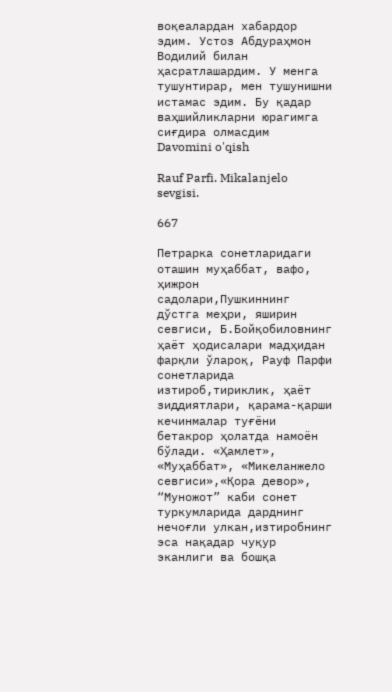воқеалардан хабардор эдим. Устоз Абдураҳмон Водилий билан ҳасратлашардим. У менга тушунтирар, мен тушунишни истамас эдим. Бу қадар ваҳшийликларни юрагимга сиғдира олмасдим
Davomini o'qish

Rauf Parfi. Mikalanjelo sevgisi.

667

Петрарка сонетларидаги оташин муҳаббат, вафо, ҳижрон садолари,Пушкиннинг дўстга меҳри, яширин севгиси, Б.Бойқобиловнинг ҳаёт ҳодисалари мадҳидан фарқли ўлароқ, Рауф Парфи сонетларида изтироб,тириклик, ҳаёт зиддиятлари, қарама-қарши кечинмалар туғёни бетакрор ҳолатда намоён бўлади. «Ҳамлет», «Муҳаббат», «Микеланжело севгиси»,«Қора девор», “Муножот” каби сонет туркумларида дарднинг нечоғли улкан,изтиробнинг эса нақадар чуқур эканлиги ва бошқа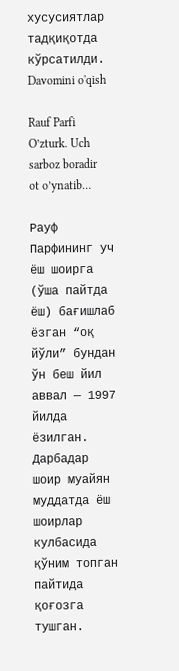хусусиятлар тадқиқотда кўрсатилди. Davomini o'qish

Rauf Parfi O’zturk. Uch sarboz boradir ot o’ynatib…

Рауф Парфининг уч ёш шоирга (ўша пайтда ёш) бағишлаб ёзган “оқ йўли” бундан ўн беш йил аввал — 1997 йилда ёзилган. Дарбадар шоир муайян муддатда ёш шоирлар кулбасида қўним топган пайтида қоғозга тушган.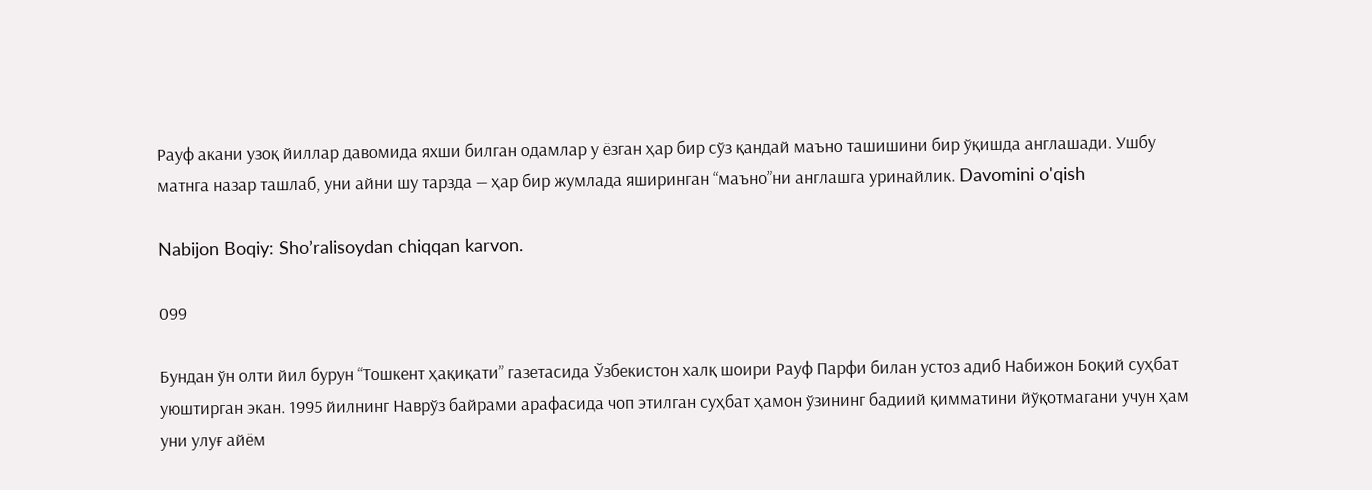Рауф акани узоқ йиллар давомида яхши билган одамлар у ёзган ҳар бир сўз қандай маъно ташишини бир ўқишда англашади. Ушбу матнга назар ташлаб, уни айни шу тарзда — ҳар бир жумлада яширинган “маъно”ни англашга уринайлик. Davomini o'qish

Nabijon Boqiy: Sho’ralisoydan chiqqan karvon.

099

Бундан ўн олти йил бурун “Тошкент ҳақиқати” газетасида Ўзбекистон халқ шоири Рауф Парфи билан устоз адиб Набижон Боқий суҳбат уюштирган экан. 1995 йилнинг Наврўз байрами арафасида чоп этилган суҳбат ҳамон ўзининг бадиий қимматини йўқотмагани учун ҳам уни улуғ айём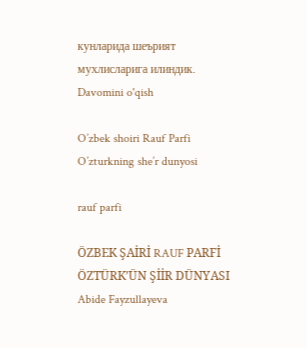кунларида шеърият мухлисларига илиндик. Davomini o'qish

O’zbek shoiri Rauf Parfi O’zturkning she’r dunyosi

rauf parfi

ÖZBEK ŞAİRİ RAUF PARFİ ÖZTÜRK’ÜN ŞİİR DÜNYASI
Abide Fayzullayeva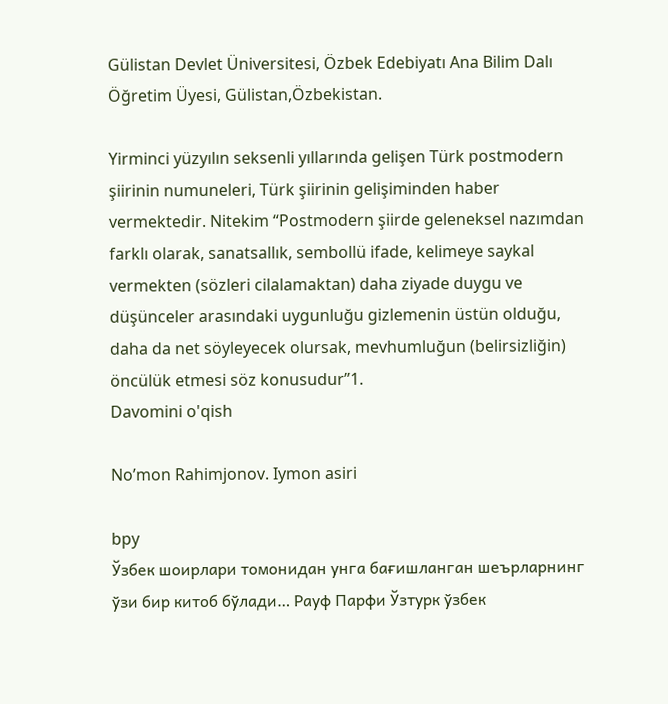Gülistan Devlet Üniversitesi, Özbek Edebiyatı Ana Bilim Dalı Öğretim Üyesi, Gülistan,Özbekistan.

Yirminci yüzyılın seksenli yıllarında gelişen Türk postmodern şiirinin numuneleri, Türk şiirinin gelişiminden haber vermektedir. Nitekim “Postmodern şiirde geleneksel nazımdan  farklı olarak, sanatsallık, sembollü ifade, kelimeye saykal vermekten (sözleri cilalamaktan) daha ziyade duygu ve düşünceler arasındaki uygunluğu gizlemenin üstün olduğu, daha da net söyleyecek olursak, mevhumluğun (belirsizliğin) öncülük etmesi söz konusudur”1.
Davomini o'qish

No’mon Rahimjonov. Iymon asiri

bpy
Ўзбек шоирлари томонидан унга бағишланган шеърларнинг ўзи бир китоб бўлади… Рауф Парфи Ўзтурк ўзбек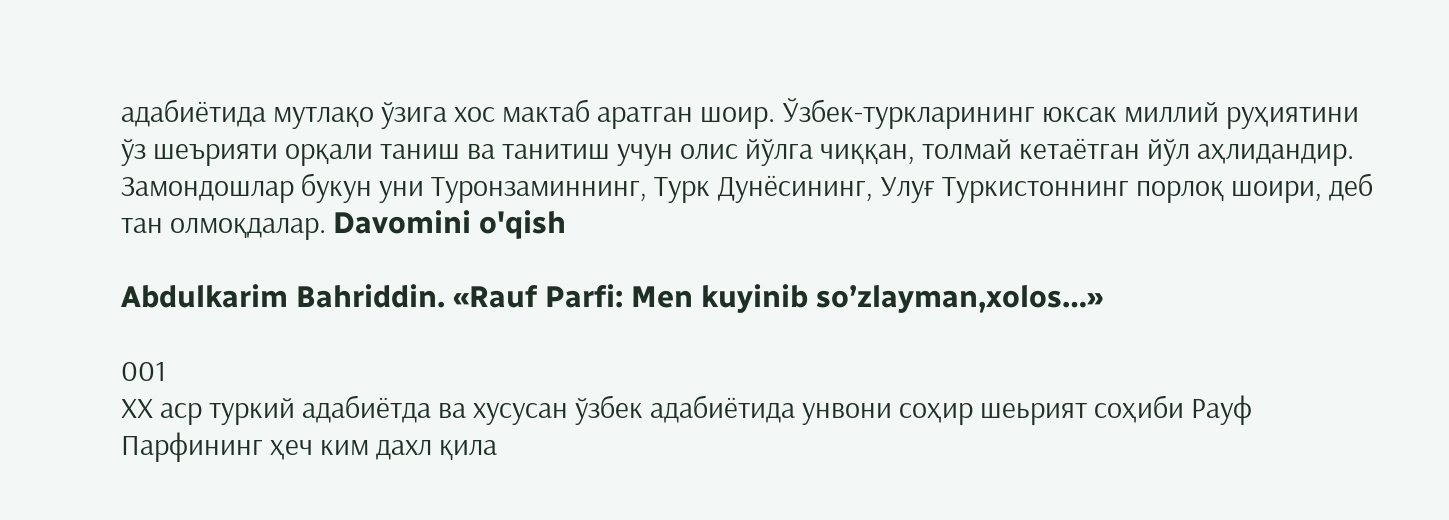адабиётида мутлақо ўзига хос мактаб аратган шоир. Ўзбек-туркларининг юксак миллий руҳиятини ўз шеърияти орқали таниш ва танитиш учун олис йўлга чиққан, толмай кетаётган йўл аҳлидандир. Замондошлар букун уни Туронзаминнинг, Турк Дунёсининг, Улуғ Туркистоннинг порлоқ шоири, деб тан олмоқдалар. Davomini o'qish

Abdulkarim Bahriddin. «Rauf Parfi: Men kuyinib so’zlayman,xolos…»

001
ХХ аср туркий адабиётда ва хусусан ўзбек адабиётида унвони соҳир шеьрият соҳиби Рауф Парфининг ҳеч ким дахл қила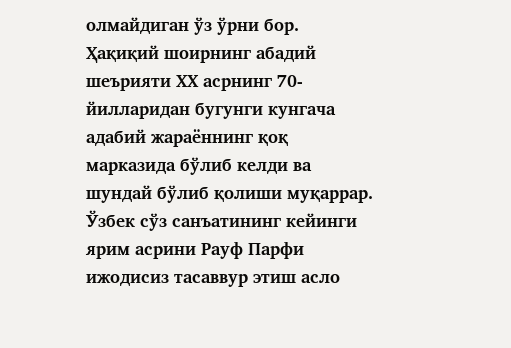олмайдиган ўз ўрни бор. Ҳақиқий шоирнинг абадий шеърияти ХХ асрнинг 70-йилларидан бугунги кунгача адабий жараённинг қоқ марказида бўлиб келди ва шундай бўлиб қолиши муқаррар. Ўзбек сўз санъатининг кейинги ярим асрини Рауф Парфи ижодисиз тасаввур этиш асло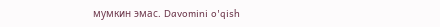мумкин эмас. Davomini o'qish